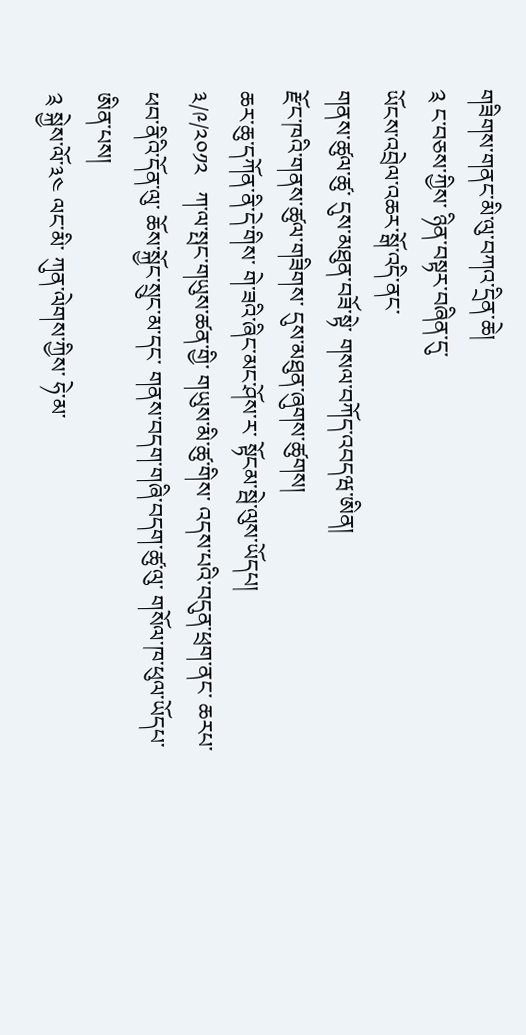གཟིགས་གནང་མི་ལུ་བཀའ་དྲིན་ཆེ།
༉ ང་བཅས་ཀྱིས་ ཉིན་བསྟར་བཞིན་དུ་
ཡོངས་འབྲེལ་འཆར་སྒོ་འདི་ནང་
གནས་ཚུལ་ཚུ་ དུས་མཐུན་བཟོ་སྟེ་ གསལ་བཀོད་འབདཝ་ཨིན།
རྫོང་ཁའི་གནས་ཚུལ་གཟིགས་ དུས་མཐུན་ཞུགས་ཚུགས།
ཆར་ཆུ་དཀོན་ནི་དེ་གིས་ གེ་ཟའི་ཞིང་མང་ཤོས་ར་ སྟོངམ་སྦེ་ལུས་ཡོདཔ།
༣/༩/༢༠༡༢   ཀ་ལ་སྤང་གཡུས་ཚན་གྱི་ གཡུས་མི་ཚུ་གིས་ འདས་པའི་བདུན་ཕྲག་ནང་ ཆརཔ་ཕབ་ནིའི་དོན་ལུ་ ཆོས་སྐྱོང་སྲུང་མ་དང་ གནས་བདག་གཞི་བདག་ཚུ་ལུ་ གསོལ་ཁ་ཕུལ་ཡོདཔ་ཨིན་པས།
༉ སྐྱེས་ལོ་༣༤ ལང་མི་ ཀུན་ལེགས་ཀྱིས་ ཧེ་མ་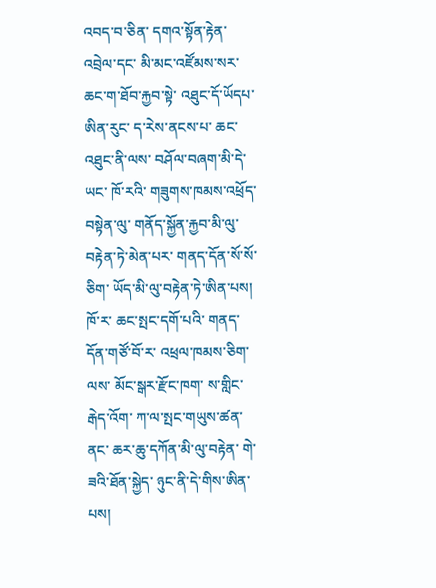འབད་བ་ཅིན་ དགའ་སྟོན་རྟེན་འབྲེལ་དང་ མི་མང་འཛོམས་སར་ ཆང་ག་ཐོབ་རྐྱབ་སྟེ་ འཐུང་དོ་ཡོདཔ་ཨིན་རུང་ ད་རེས་ནངས་པ་ ཆང་འཐུང་ནི་ལས་ བཤོལ་བཞག་མི་དེ་ཡང་ ཁོ་རའི་ གཟུགས་ཁམས་འཕྲོད་བསྟེན་ལུ་ གནོད་སྐྱོན་རྐྱབ་མི་ལུ་བརྟེན་ཏེ་མེན་པར་ གནད་དོན་སོ་སོ་ཅིག་ ཡོད་མི་ལུ་བརྟེན་ཏེ་ཨིན་པས།
ཁོ་ར་ ཆང་སྤང་དགོ་པའི་ གནད་དོན་གཙོ་བོ་ར་ འཕྲལ་ཁམས་ཅིག་ལས་ མོང་སྒར་རྫོང་ཁག་ ས་གླིང་རྒེད་འོག་ ཀ་ལ་སྤང་གཡུས་ཚན་ནང་ ཆར་ཆུ་དཀོན་མི་ལུ་བརྟེན་ གེ་ཟའི་ཐོན་སྐྱེད་ ཉུང་ནི་དེ་གིས་ཨིན་པས།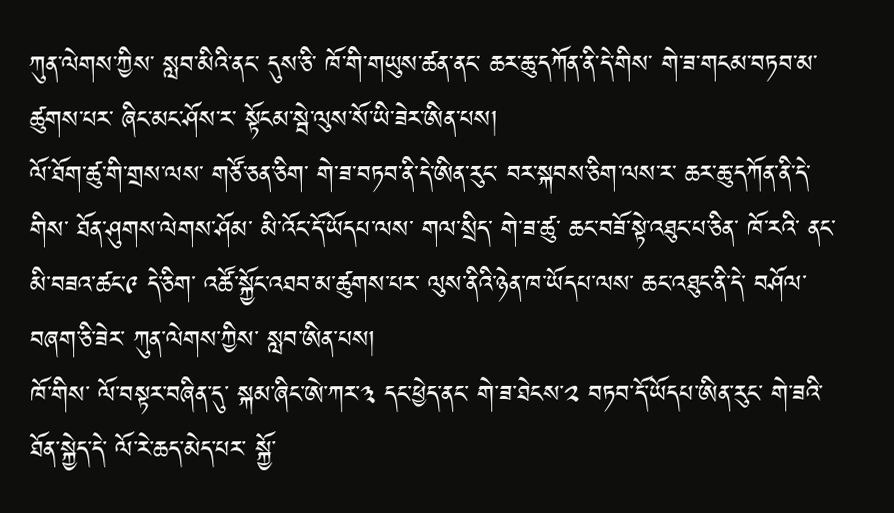ཀུན་ལེགས་ཀྱིས་ སླབ་མིའི་ནང་ དུས་ཅི་ ཁོ་གི་གཡུས་ཚན་ནང་ ཆར་ཆུ་དཀོན་ནི་དེ་གིས་ གེ་ཟ་གངམ་བཏབ་མ་ཚུགས་པར་ ཞིང་མང་ཤོས་ར་ སྟོངམ་སྦེ་ལུས་སོ་ཡི་ཟེར་ཨིན་པས།
ལོ་ཐོག་ཚུ་གི་གྲས་ལས་ གཙོ་ཅན་ཅིག་ གེ་ཟ་བཏབ་ནི་དེ་ཨིན་རུང་ བར་སྐབས་ཅིག་ལས་ར་ ཆར་ཆུ་དཀོན་ནི་དེ་གིས་ ཐོན་ཤུགས་ལེགས་ཤོམ་ མི་འོང་དོ་ཡོདཔ་ལས་ གལ་སྲིད་ གེ་ཟ་ཚུ་ ཆང་བཟོ་སྟེ་འཐུང་པ་ཅིན་ ཁོ་རའི་ ནང་མི་བཟའ་ཚང་༩ དེ་ཅིག་ འཚོ་སྐྱོང་འཐབ་མ་ཚུགས་པར་ ལུས་ནིའི་ཉེན་ཁ་ཡོདཔ་ལས་ ཆང་འཐུང་ནི་དེ་ བཤོལ་བཞག་ཅི་ཟེར་ ཀུན་ལེགས་ཀྱིས་ སླབ་ཨིན་པས།
ཁོ་གིས་ ལོ་བསྟར་བཞིན་དུ་ སྐམ་ཞིང་ཨེ་ཀར་༣ དང་ཕྱེད་ནང་ གེ་ཟ་ཐེངས་༢ བཏབ་དོ་ཡོདཔ་ཨིན་རུང་ གེ་ཟའི་ཐོན་སྐྱེད་དེ་ ལོ་རེ་ཆད་མེད་པར་ སྐྱོ་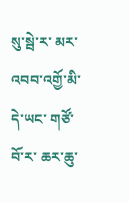སུ་སྦེ་ར་ མར་འབབ་འགྱོ་མི་དེ་ཡང་ གཙོ་བོ་ར་ ཆར་ཆུ་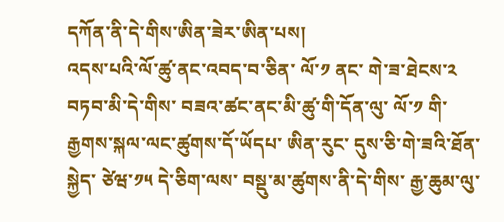དཀོན་ནི་དེ་གིས་ཨིན་ཟེར་ཨིན་པས།
འདས་པའི་ལོ་ཚུ་ནང་འབད་བ་ཅིན་ ལོ་༡ ནང་ གེ་ཟ་ཐེངས་༢ བཏབ་མི་དེ་གིས་ བཟའ་ཚང་ནང་མི་ཚུ་གི་དོན་ལུ་ ལོ་༡ གི་ རྒྱགས་སྐལ་ལང་ཚུགས་དོ་ཡོདཔ་ ཨིན་རུང་ དུས་ཅི་གེ་ཟའི་ཐོན་སྐྱེད་ ཙེཝ་༡༥ དེ་ཅིག་ལས་ བསྡུ་མ་ཚུགས་ནི་དེ་གིས་ རྒྱ་ཆུམ་ལུ་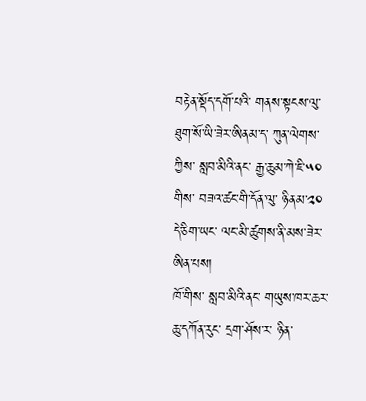བརྟེན་སྡོད་དགོ་པའི་ གནས་སྟངས་ལུ་ཐུག་སོ་ཡི་ཟེར་ཨིནམ་ད་ ཀུན་ལེགས་ཀྱིས་ སླབ་མིའི་ནང་ རྒྱ་ཆུམ་ཀེ་ཇི་༥༠ གིས་ བཟའ་ཚང་གི་དོན་ལུ་ ཉིནམ་༢༠ དེ་ཅིག་ཡང་ ལང་མི་ཚུགས་ནི་མས་ཟེར་ཨིན་པས།
ཁོ་གིས་ སླབ་མིའི་ནང་ གཡུས་ཁར་ཆར་ཆུ་དཀོན་རུང་ དྲག་ཤོས་ར་ ཉིན་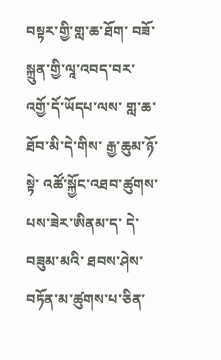བསྟར་གྱི་གླ་ཆ་ཐོག་ བཟོ་སྐྲུན་གྱི་ལཱ་འབད་བར་ འགྱོ་དོ་ཡོདཔ་ལས་ གླ་ཆ་ཐོབ་མི་དེ་གིས་ རྒྱ་ཆུམ་ཉོ་སྟེ་ འཚོ་སྐྱོང་འཐབ་ཚུགས་པས་ཟེར་ཨིནམ་ད་ དེ་བཟུམ་མའི་ ཐབས་ཤེས་བཏོན་མ་ཚུགས་པ་ཅིན་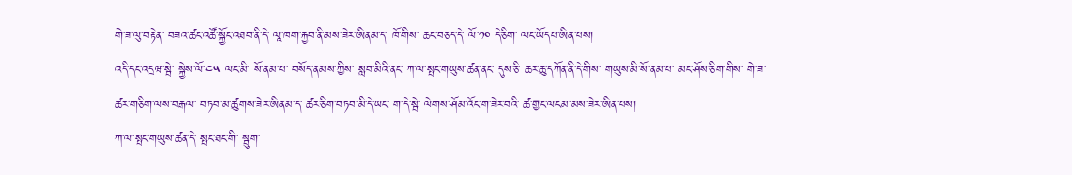གེ་ཟ་ལུ་བརྟེན་ བཟའ་ཚང་འཚོ་སྐྱོང་འཐབ་ནི་དེ་ ལཱ་ཁག་རྐྱབ་ནི་མས་ཟེར་ཨིནམ་ད་ ཁོ་གིས་ ཆང་བཅད་དེ་ ལོ་༡༠ དེ་ཅིག་ ལང་ཡོདཔ་ཨིན་པས།
འདི་དང་འདྲཝ་སྦེ་ སྐྱེས་ལོ་༤༥ ལང་མི་ སོ་ནམ་པ་ བསོད་ནམས་ཀྱིས་ སླབ་མིའི་ནང་ ཀ་ལ་སྤང་གཡུས་ཚན་ནང་ དུས་ཅི་ ཆར་ཆུ་དཀོན་ནི་དེ་གིས་ གཡུས་མི་སོ་ནམ་པ་ མང་ཤོས་ཅིག་གིས་ གེ་ཟ་ཚར་གཅིག་ལས་བརྒལ་ བཏབ་མ་ཚུགས་ཟེར་ཨིནམ་ད་ ཚར་ཅིག་བཏབ་མི་དེ་ཡང་ ག་དེ་སྦེ་ ལེགས་ཤོམ་འོང་ག་ཟེར་བའི་ ཚ་གྱང་ལངམ་མས་ཟེར་ཨིན་པས།
ཀ་ལ་སྤང་གཡུས་ཚན་དེ་ སྤང་ཐང་གི་ སྦུག་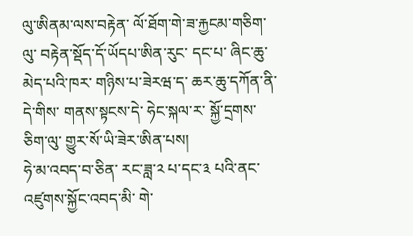ལུ་ཨིནམ་ལས་བརྟེན་ ལོ་ཐོག་གེ་ཟ་རྐྱངམ་གཅིག་ལུ་ བརྟེན་སྡོད་དོ་ཡོདཔ་ཨིན་རུང་ དང་པ་ ཞིང་ཆུ་མེད་པའི་ཁར་ གཉིས་པ་ཟེརཝ་ད་ ཆར་ཆུ་དཀོན་ནི་དེ་གིས་ གནས་སྟངས་དེ་ ཧེང་སྐལ་ར་ སྐྱོ་དྲགས་ཅིག་ལུ་ གྱུར་སོ་ཡི་ཟེར་ཨིན་པས།
ཧེ་མ་འབད་བ་ཅིན་ རང་ཟླ་༢ པ་དང་༣ པའི་ནང་ འཛུགས་སྐྱོང་འབད་མི་ གེ་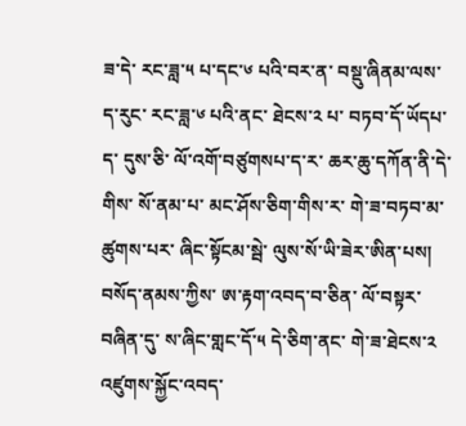ཟ་དེ་ རང་ཟླ་༥ པ་དང་༦ པའི་བར་ན་ བསྡུ་ཞིནམ་ལས་ ད་རུང་ རང་ཟླ་༦ པའི་ནང་ ཐེངས་༢ པ་ བཏབ་དོ་ཡོདཔ་ད་ དུས་ཅི་ ལོ་འགོ་བཙུགསཔ་ད་ར་ ཆར་ཆུ་དཀོན་ནི་དེ་གིས་ སོ་ནམ་པ་ མང་ཤོས་ཅིག་གིས་ར་ གེ་ཟ་བཏབ་མ་ཚུགས་པར་ ཞིང་སྟོངམ་སྦེ་ ལུས་སོ་ཡི་ཟེར་ཨིན་པས།
བསོད་ནམས་ཀྱིས་ ཨ་རྟག་འབད་བ་ཅིན་ ལོ་བསྟར་བཞིན་དུ་ ས་ཞིང་གླང་དོ་༥ དེ་ཅིག་ནང་ གེ་ཟ་ཐེངས་༢ འཛུགས་སྐྱོང་འབད་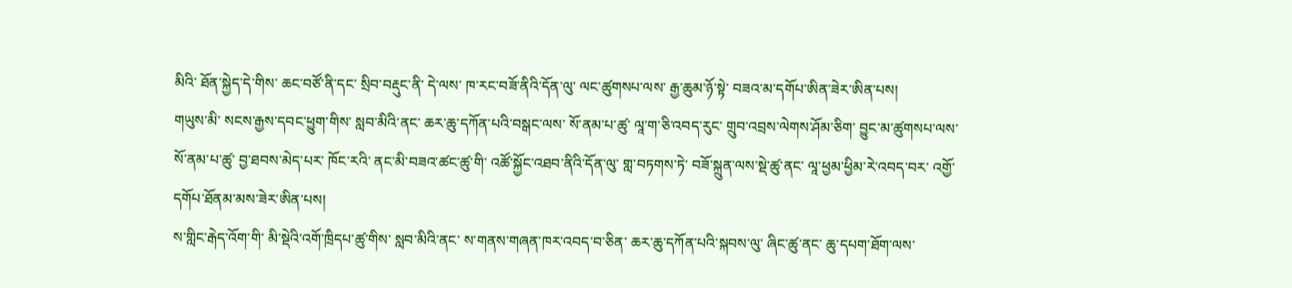མིའི་ ཐོན་སྐྱེད་དེ་གིས་ ཆང་བཙོ་ནི་དང་ སྲིབ་བརྡུང་ནི་ དེ་ལས་ ཁ་རང་བཟོ་ནིའི་དོན་ལུ་ ལང་ཚུགསཔ་ལས་ རྒྱ་ཆུམ་ཉོ་སྟེ་ བཟའ་མ་དགོཔ་ཨིན་ཟེར་ཨིན་པས།
གཡུས་མི་ སངས་རྒྱས་དབང་ཕྱུག་གིས་ སླབ་མིའི་ནང་ ཆར་ཆུ་དཀོན་པའི་བསྒང་ལས་ སོ་ནམ་པ་ཚུ་ ལཱ་ག་ཅི་འབད་རུང་ གྲུབ་འབྲས་ལེགས་ཤོམ་ཅིག་ བྱུང་མ་ཚུགསཔ་ལས་ སོ་ནམ་པ་ཚུ་ བྱ་ཐབས་མེད་པར་ ཁོང་རའི་ ནང་མི་བཟའ་ཚང་ཚུ་གི་ འཚོ་སྐྱོང་འཐབ་ནིའི་དོན་ལུ་ གླ་བཏགས་ཏེ་ བཟོ་སྐྲུན་ལས་སྡེ་ཚུ་ནང་ ལཱ་ཕྱམ་ཕྱིམ་རེ་འབད་བར་ འགྱོ་དགོཔ་ཐོནམ་མས་ཟེར་ཨིན་པས།
ས་གླིང་རྒེད་འོག་གི་ མི་སྡེའི་འགོ་ཁྲིདཔ་ཚུ་གིས་ སླབ་མིའི་ནང་ ས་གནས་གཞན་ཁར་འབད་བ་ཅིན་ ཆར་ཆུ་དཀོན་པའི་སྐབས་ལུ་ ཞིང་ཚུ་ནང་ ཆུ་དཔག་ཐོག་ལས་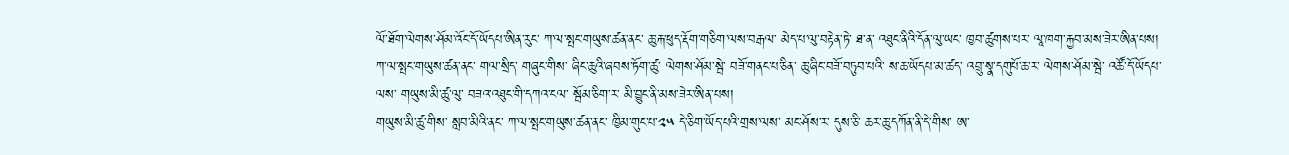ལོ་ཐོག་ལེགས་ཤོམ་འོང་དོ་ཡོདཔ་ཨིན་རུང་ ཀ་ལ་སྤང་གཡུས་ཚན་ནང་ ཆུ་རྐ་ཕུད་རྡོག་གཅིག་ལས་བརྒལ་ མེད་པ་ལུ་བརྟེན་ཏེ་ ཐ་ན་ འཐུང་ནིའི་དོན་ལུ་ཡང་ ཁྱབ་ཚུགས་པར་ ལཱ་ཁག་རྐྱབ་མས་ཟེར་ཨིན་པས།
ཀ་ལ་སྤང་གཡུས་ཚན་ནང་ གལ་སྲིད་ གཞུང་གིས་ ཞིང་ཆུའི་ཞབས་ཏོག་ཚུ་ ལེགས་ཤོམ་སྦེ་ བཟོ་གནང་པ་ཅིན་ ཆུ་ཞིང་བཟོ་བཏུབ་པའི་ ས་ཆ་ཡོདཔ་མ་ཚད་ འབྲུ་སྣ་དགུཔོ་ཆ་ར་ ལེགས་ཤོམ་སྦེ་ འཚོ་དོ་ཡོདཔ་ལས་ གཡུས་མི་ཚུ་ལུ་ བཟའ་འཐུང་གི་དཀའ་ངལ་ སྦོམ་ཅིག་ར་ མི་བྱུང་ནི་མས་ཟེར་ཨིན་པས།
གཡུས་མི་ཚུ་གིས་ སླབ་མིའི་ནང་ ཀ་ལ་སྤང་གཡུས་ཚན་ནང་ ཁྱིམ་གུང་པ་༢༥ དེ་ཅིག་ཡོད་པའི་གྲས་ལས་ མང་ཤོས་ར་ དུས་ཅི་ ཆར་ཆུ་དཀོན་ནི་དེ་གིས་ ཨ་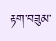རྟག་བཟུམ་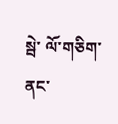སྦེ་ ལོ་གཅིག་ནང་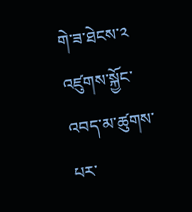གེ་ཟ་ཐེངས་༢ འཛུགས་སྐྱོང་འབད་མ་ཚུགས་པར་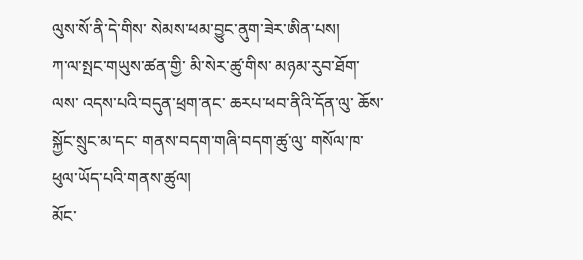ལུས་སོ་ནི་དེ་གིས་ སེམས་ཕམ་བྱུང་ནུག་ཟེར་ཨིན་པས།
ཀ་ལ་སྤང་གཡུས་ཚན་གྱི་ མི་སེར་ཚུ་གིས་ མཉམ་རུབ་ཐོག་ལས་ འདས་པའི་བདུན་ཕྲག་ནང་ ཆརཔ་ཕབ་ནིའི་དོན་ལུ་ ཆོས་སྐྱོང་སྲུང་མ་དང་ གནས་བདག་གཞི་བདག་ཚུ་ལུ་ གསོལ་ཁ་ཕུལ་ཡོད་པའི་གནས་ཚུལ།
མོང་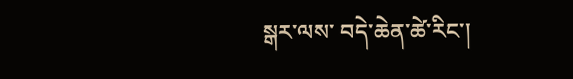སྒར་ལས་ བདེ་ཆེན་ཚེ་རིང་།